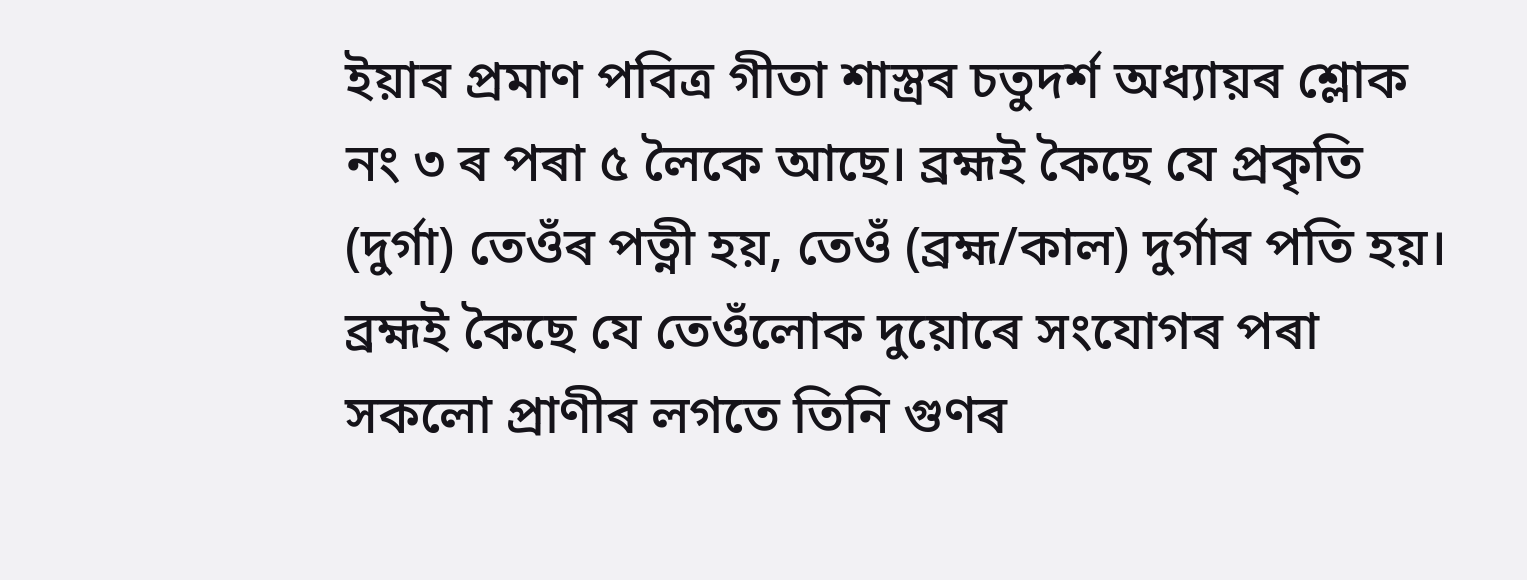ইয়াৰ প্ৰমাণ পবিত্র গীতা শাস্ত্ৰৰ চতুদর্শ অধ্যায়ৰ শ্লোক নং ৩ ৰ পৰা ৫ লৈকে আছে। ব্রহ্মই কৈছে যে প্রকৃতি (দুর্গা) তেওঁৰ পত্নী হয়, তেওঁ (ব্রহ্ম/কাল) দুৰ্গাৰ পতি হয়। ব্রহ্মই কৈছে যে তেওঁলোক দুয়োৰে সংযোগৰ পৰা সকলো প্ৰাণীৰ লগতে তিনি গুণৰ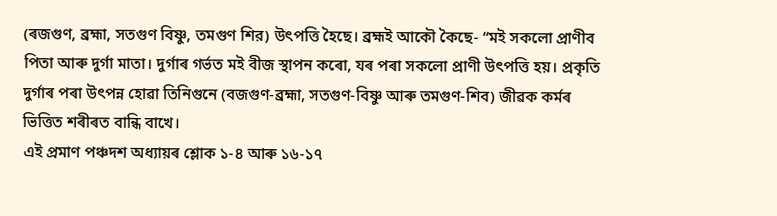(ৰজগুণ, ব্রহ্মা, সতগুণ বিষ্ণু, তমগুণ শির) উৎপত্তি হৈছে। ব্রহ্মই আকৌ কৈছে- “মই সকলো প্রাণীব পিতা আৰু দুর্গা মাতা। দুৰ্গাৰ গৰ্ভত মই বীজ স্থাপন কৰো, যৰ পৰা সকলো প্রাণী উৎপত্তি হয়। প্রকৃতি দুৰ্গাৰ পৰা উৎপন্ন হোৱা তিনিগুনে (বজগুণ-ব্রহ্মা, সতগুণ-বিষ্ণু আৰু তমগুণ-শিব) জীৱক কৰ্মৰ ভিত্তিত শৰীৰত বান্ধি বাখে।
এই প্রমাণ পঞ্চদশ অধ্যায়ৰ শ্লোক ১-৪ আৰু ১৬-১৭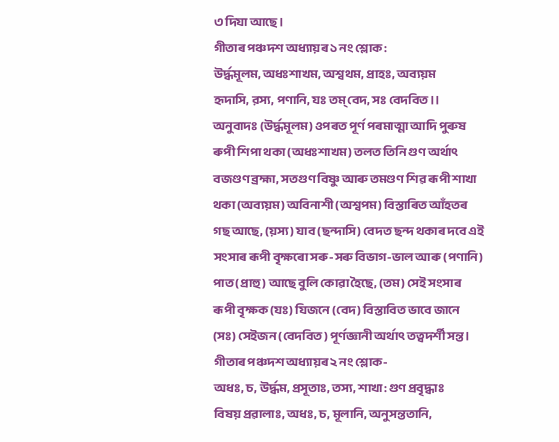৩ দিযা আছে।
গীতাৰ পঞ্চদশ অধ্যায়ৰ ১ নং শ্লোক:
উর্দ্ধমূলম, অধঃশাখম, অশ্বথম, প্রাহঃ, অব্যয়ম
হৃদাসি, রস্য, পণানি, যঃ তম্ বেদ, সঃ বেদবিত।।
অনুবাদঃ (উর্দ্ধমূলম) ওপৰত পূর্ণ পৰমাত্মা আদি পুৰুষ ৰুপী শিপা থকা (অধঃশাখম) তলত তিনি গুণ অর্থাৎ বজণ্ডণ ব্রহ্মা, সতগুণ বিষ্ণু আৰু তমণ্ডণ শিৱ ৰূপী শাখা থকা (অব্যয়ম) অবিনাশী (অশ্বপম) বিস্তাৰিত আঁহতৰ গছ আছে, (য়স্য) যাব (ছন্দাসি) বেদত ছন্দ থকাৰ দবে এই সংসাৰ ৰূপী বৃক্ষৰো সৰু-সৰু বিভাগ-ভাল আৰু (পণানি) পাত (প্রাহু) আছে বুলি কোৱা হৈছে, (তম) সেই সংসাৰ ৰূপী বৃক্ষক (যঃ) যিজনে (বেদ) বিস্তাবিত ভাবে জানে (সঃ) সেইজন (বেদবিত) পূর্ণজ্ঞানী অর্থাৎ তত্বদর্শী সন্ত। গীতাৰ পঞ্চদশ অধ্যায়ৰ ২ নং শ্লোক-
অধঃ, চ, উর্দ্ধম, প্রসূতাঃ, তস্য, শাখা: গুণ প্রবৃদ্ধাঃ
বিষয় প্রৱালাঃ, অধঃ, চ, মূলানি, অনুসন্ততানি,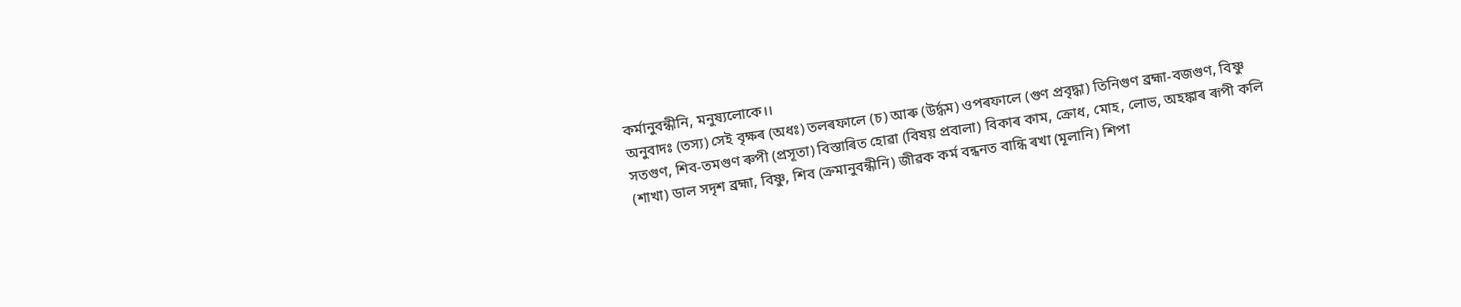কর্মানুবন্ধীনি, মনুষ্যলোকে।।
অনুবাদঃ (তস্য) সেই বৃক্ষৰ (অধঃ) তলৰফালে (চ) আৰু (উর্দ্ধম) ওপৰফালে (গুণ প্রবৃদ্ধা) তিনিগুণ ব্রহ্মা-বজগুণ, বিষ্ণু সতগুণ, শিব-তমগুণ ৰুপী (প্রসূতা) বিস্তাৰিত হোৱা (বিষয় প্রবালা) বিকাৰ কাম, ক্রোধ, মোহ, লোভ, অহঙ্কাৰ ৰূপী কলি (শাখা) ডাল সদৃশ ব্রহ্মা, বিষ্ণু, শিব (ক্রমানুবন্ধীনি) জীৱক কর্ম বন্ধনত বান্ধি ৰখা (মূলানি) শিপা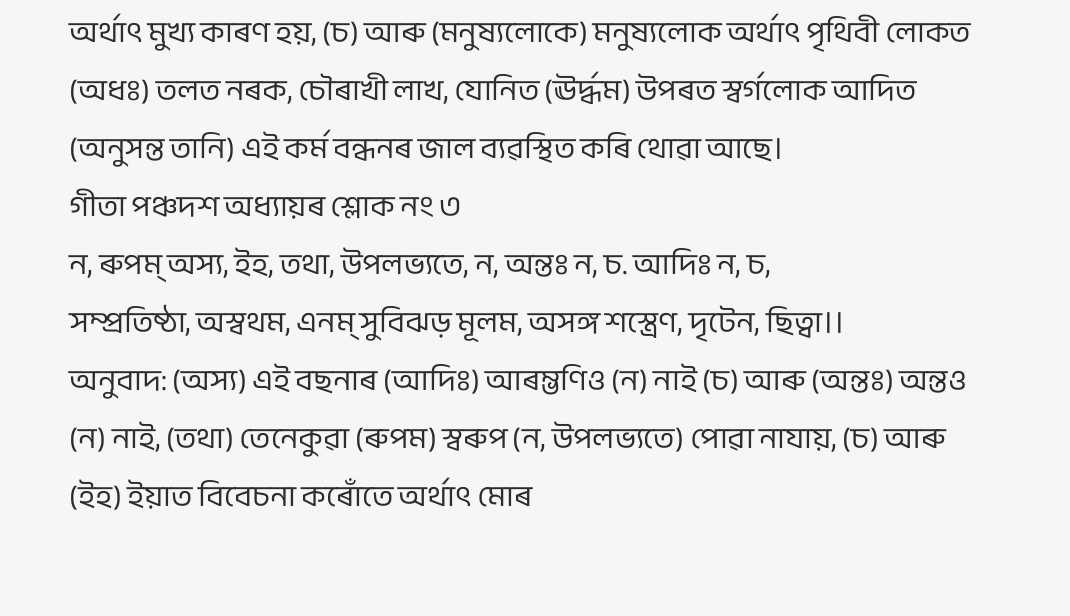অর্থাৎ মুখ্য কাৰণ হয়, (চ) আৰু (মনুষ্যলোকে) মনুষ্যলোক অর্থাৎ পৃথিবী লোকত (অধঃ) তলত নৰক, চৌৰাখী লাখ, যোনিত (ঊর্দ্ধম) উপৰত স্বর্গলোক আদিত (অনুসন্ত তানি) এই কর্ম বন্ধনৰ জাল ব্যৱস্থিত কৰি থোৱা আছে।
গীতা পঞ্চদশ অধ্যায়ৰ শ্লোক নং ৩
ন, ৰুপম্ অস্য, ইহ, তথা, উপলভ্যতে, ন, অন্তঃ ন, চ. আদিঃ ন, চ,
সম্প্রতিষ্ঠা, অস্বথম, এনম্ সুবিঝড় মূলম, অসঙ্গ শস্ত্রেণ, দৃটেন, ছিত্বা।।
অনুবাদ: (অস্য) এই বছনাৰ (আদিঃ) আৰম্ভণিও (ন) নাই (চ) আৰু (অন্তঃ) অন্তও (ন) নাই, (তথা) তেনেকুৱা (ৰুপম) স্বৰুপ (ন, উপলভ্যতে) পোৱা নাযায়, (চ) আৰু (ইহ) ইয়াত বিবেচনা কৰোঁতে অর্থাৎ মোৰ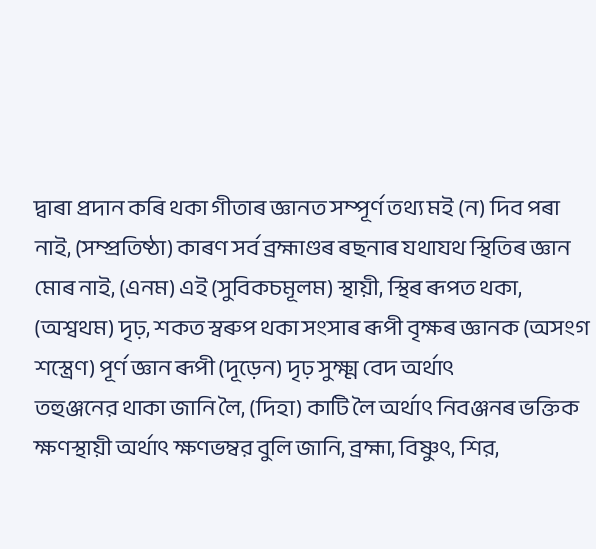দ্বাৰা প্ৰদান কৰি থকা গীতাৰ জ্ঞানত সম্পূর্ণ তথ্য মই (ন) দিব পৰা নাই, (সম্প্রতিষ্ঠা) কাৰণ সৰ্ব ব্ৰহ্মাণ্ডৰ ৰছনাৰ যথাযথ স্থিতিৰ জ্ঞান মোৰ নাই, (এনম) এই (সুবিকচমূলম) স্থায়ী, স্থিৰ ৰূপত থকা, (অশ্বথম) দৃঢ়, শকত স্বৰুপ থকা সংসাৰ ৰূপী বৃক্ষৰ জ্ঞানক (অসংগ শস্ত্রেণ) পূর্ণ জ্ঞান ৰূপী (দূড়েন) দৃঢ় সুক্ষ্ম বেদ অর্থাৎ
তহুঞ্জনের থাকা জানি লৈ, (দিহা) কাটি লৈ অর্থাৎ নিবঞ্জনৰ ভক্তিক ক্ষণস্থায়ী অর্থাৎ ক্ষণভম্বর বুলি জানি, ব্রহ্মা, বিষ্ণুৎ, শির,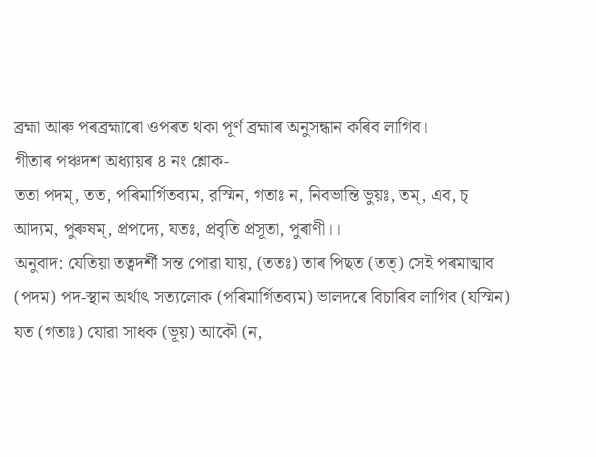ব্রহ্মা আৰু পৰব্ৰহ্মাৰো ওপৰত থকা পূৰ্ণ ব্ৰহ্মাৰ অনুসন্ধান কৰিব লাগিব।
গীতাৰ পঞ্চদশ অধ্যায়ৰ ৪ নং শ্লোক-
ততা পদম্, তত, পৰিমার্গিতব্যম, রস্মিন, গতাঃ ন, নিবভান্তি ভুয়ঃ, তম্, এব, চ্ আদ্যম, পুৰুষম্, প্রপদ্যে, যতঃ, প্রবৃতি প্রসূতা, পুৰাণী।।
অনুবাদ: যেতিয়া তত্বদর্শী সন্ত পোৱা যায়, (ততঃ) তাৰ পিছত (তত্) সেই পৰমাত্মাব (পদম) পদ-স্থান অর্থাৎ সত্যলোক (পৰিমার্গিতব্যম) ভালদৰে বিচাৰিব লাগিব (যস্মিন) যত (গতাঃ) যোৱা সাধক (ভূয়) আকৌ (ন,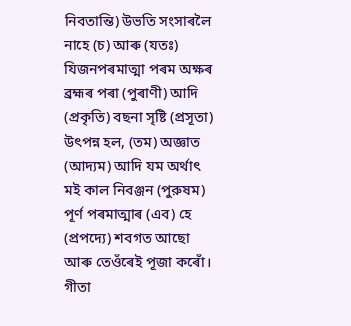নিবতান্তি) উভতি সংসাৰলৈ নাহে (চ) আৰু (যতঃ) যিজনপৰমাত্মা পৰম অক্ষৰ ব্ৰহ্মৰ পৰা (পুৰাণী) আদি (প্রকৃতি) বছনা সৃষ্টি (প্রসূতা) উৎপন্ন হল, (তম) অজ্ঞাত (আদ্যম) আদি যম অর্থাৎ মই কাল নিবঞ্জন (পুরুষম) পূর্ণ পৰমাত্মাৰ (এব) হে (প্রপদ্যে) শবগত আছো আৰু তেওঁৰেই পূজা কৰোঁ।
গীতা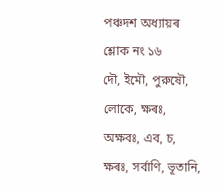পঞ্চদশ অধ্যায়ৰ শ্লোক নং ১৬
দৌ, ইমৌ, পুরুষৌ, লোকে, ক্ষৰঃ, অক্ষবঃ, এব, চ, ক্ষৰঃ, সর্বাণি, ভূতানি,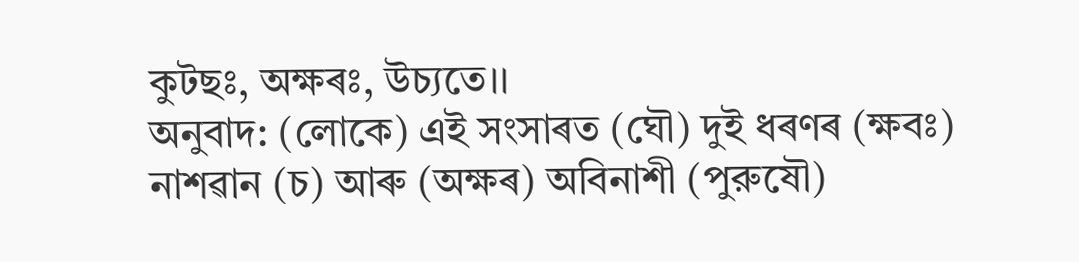কুটছঃ, অক্ষৰঃ, উচ্যতে।।
অনুবাদ: (লোকে) এই সংসাৰত (ঘৌ) দুই ধৰণৰ (ক্ষবঃ) নাশৱান (চ) আৰু (অক্ষৰ) অবিনাশী (পুরুষৌ)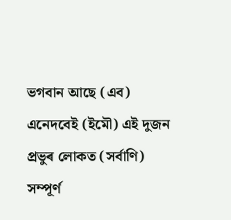ভগবান আছে (এব) এনেদবেই (ইমৌ) এই দুজন প্ৰভুৰ লোকত (সর্বাণি) সম্পূর্ণ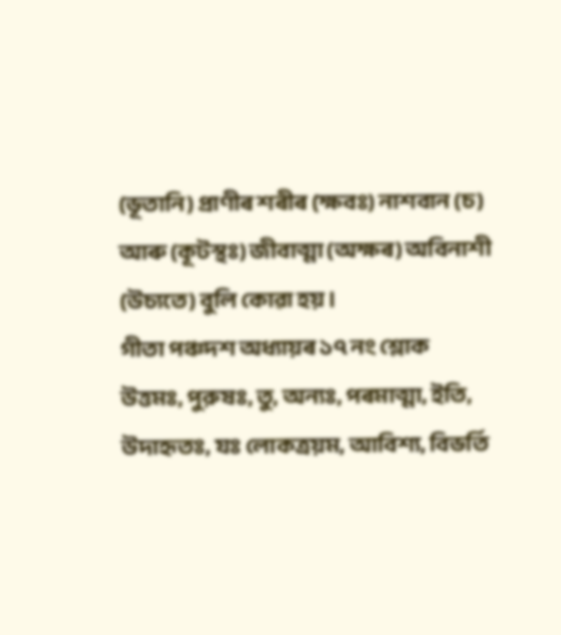(ভূতানি) প্ৰাণীৰ শৰীৰ (ক্ষবঃ) নাশবান (চ) আৰু (কূটস্থঃ) জীবাত্মা (অক্ষৰ) অবিনাশী (উচ্যতে) বুলি কোৱা হয়।
গীতা পঞ্চদশ অধ্যায়ৰ ১৭ নং শ্লোক
উত্তমঃ, পুরুষঃ, তু, অন্যঃ, পৰমাত্মা, ইতি, উদাহৃতঃ, যঃ লোকত্রয়ম, আবিশ্য, বিভর্তি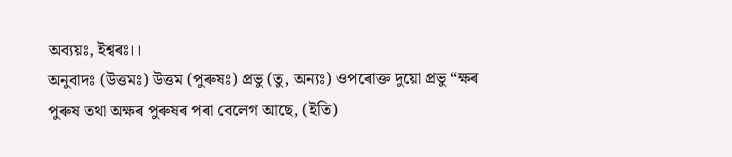অব্যয়ঃ, ইশ্বৰঃ।।
অনুবাদঃ (উত্তমঃ) উত্তম (পুৰুষঃ) প্রভু (তু, অন্যঃ) ওপৰোক্ত দুয়ো প্রভু “ক্ষৰ পুৰুষ তথা অক্ষৰ পুৰুষৰ পৰা বেলেগ আছে, (ইতি)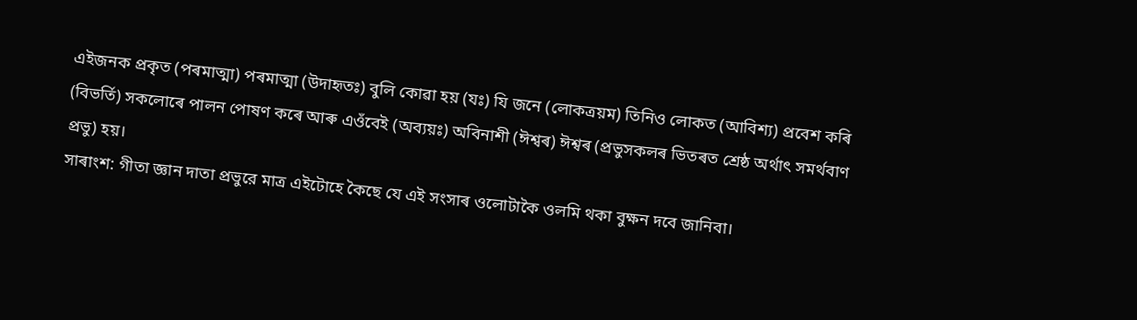এইজনক প্রকৃত (পৰমাত্মা) পৰমাত্মা (উদাহৃতঃ) বুলি কোৱা হয় (যঃ) যি জনে (লোকত্রয়ম) তিনিও লোকত (আবিশ্য) প্রবেশ কৰি (বিভর্তি) সকলোৰে পালন পোষণ কৰে আৰু এওঁবেই (অব্যয়ঃ) অবিনাশী (ঈশ্বৰ) ঈশ্বৰ (প্ৰভুসকলৰ ভিতৰত শ্রেষ্ঠ অর্থাৎ সমর্থবাণ প্রভু) হয়।
সাৰাংশ: গীতা জ্ঞান দাতা প্রভুরে মাত্র এইটোহে কৈছে যে এই সংসাৰ ওলোটাকৈ ওলমি থকা বুক্ষন দবে জানিবা।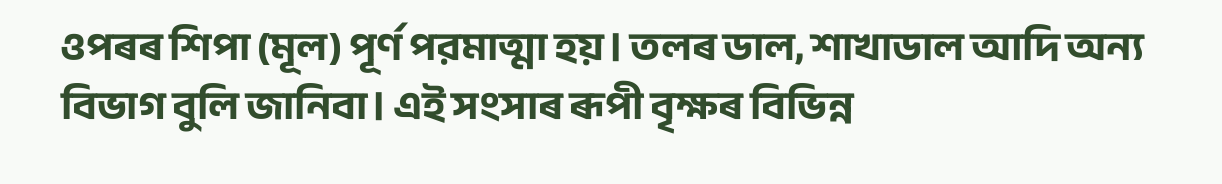ওপৰৰ শিপা (মূল) পূর্ণ পরমাত্মা হয়। তলৰ ডাল, শাখাডাল আদি অন্য বিভাগ বুলি জানিবা। এই সংসাৰ ৰূপী বৃক্ষৰ বিভিন্ন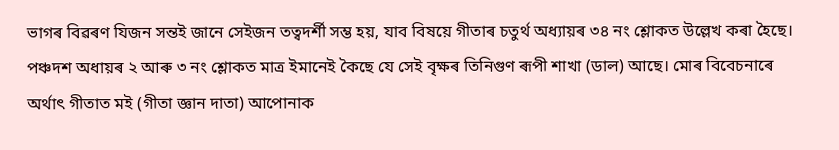ভাগৰ বিৱৰণ যিজন সন্তই জানে সেইজন তত্বদর্শী সম্ভ হয়, যাব বিষয়ে গীতাৰ চতুর্থ অধ্যায়ৰ ৩৪ নং শ্লোকত উল্লেখ কৰা হৈছে। পঞ্চদশ অধায়ৰ ২ আৰু ৩ নং শ্লোকত মাত্র ইমানেই কৈছে যে সেই বৃক্ষৰ তিনিগুণ ৰূপী শাখা (ডাল) আছে। মোৰ বিবেচনাৰে অর্থাৎ গীতাত মই (গীতা জ্ঞান দাতা) আপোনাক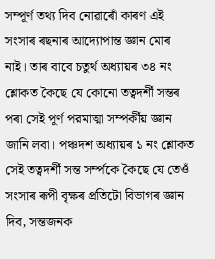সম্পূর্ণ তথ্য দিব নোৱাৰোঁ কাৰণ এই সংসাৰ ৰছনাৰ আদ্যোপান্ত জ্ঞান মোৰ নাই। তাৰ বাবে চতুর্থ অধ্যায়ৰ ৩৪ নং শ্লোকত কৈছে যে কোনো তত্বদর্শী সন্তৰ পৰা সেই পূর্ণ পরমাত্মা সম্পর্কীয় জ্ঞান জানি লবা। পঞ্চদশ অধ্যায়ৰ ১ নং শ্লোকত সেই তত্বদর্শী সন্ত সর্ম্পকে কৈছে যে তেওঁ সংসাৰ ৰূপী বৃক্ষৰ প্ৰতিটো বিভাগৰ জ্ঞান দিব, সন্তজনক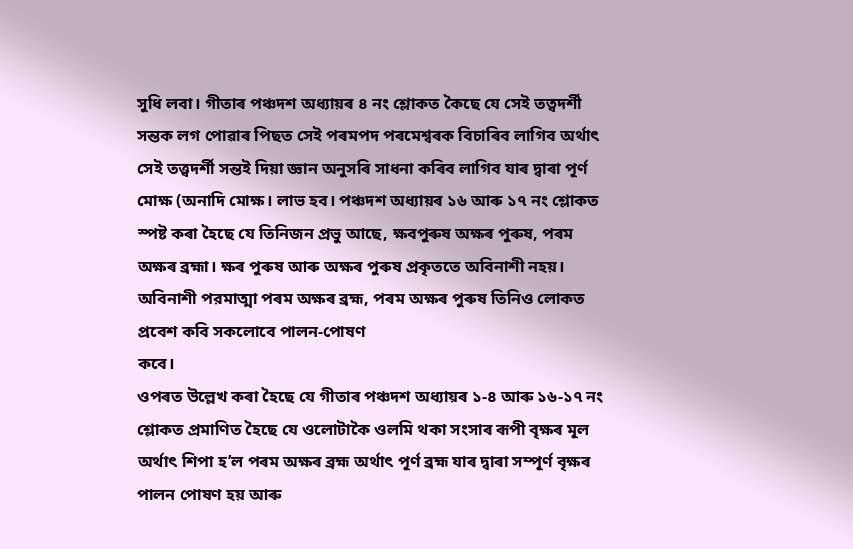সুধি লবা। গীতাৰ পঞ্চদশ অধ্যায়ৰ ৪ নং শ্লোকত কৈছে যে সেই তত্বদর্শী সন্তক লগ পোৱাৰ পিছত সেই পৰমপদ পৰমেশ্বৰক বিচাৰিব লাগিব অর্থাৎ সেই তত্ত্বদর্শী সন্তই দিয়া জ্ঞান অনুসৰি সাধনা কৰিব লাগিব যাৰ দ্বাৰা পূর্ণ মোক্ষ (অনাদি মোক্ষ। লাভ হব। পঞ্চদশ অধ্যায়ৰ ১৬ আৰু ১৭ নং শ্লোকত স্পষ্ট কৰা হৈছে যে তিনিজন প্রভু আছে, ক্ষবপুৰুষ অক্ষৰ পুৰুষ, পৰম অক্ষৰ ব্ৰহ্মা। ক্ষৰ পুৰুষ আৰু অক্ষৰ পুৰুষ প্ৰকৃততে অবিনাশী নহয়। অবিনাশী পরমাত্মা পৰম অক্ষৰ ব্ৰহ্ম, পৰম অক্ষৰ পুৰুষ তিনিও লোকত প্রবেশ কবি সকলোবে পালন-পোষণ
কবে।
ওপৰত উল্লেখ কৰা হৈছে যে গীতাৰ পঞ্চদশ অধ্যায়ৰ ১-৪ আৰু ১৬-১৭ নং শ্লোকত প্রমাণিত হৈছে যে ওলোটাকৈ ওলমি থকা সংসাৰ ৰূপী বৃক্ষৰ মূল অর্থাৎ শিপা হ’ল পৰম অক্ষৰ ব্ৰহ্ম অর্থাৎ পূৰ্ণ ব্ৰহ্ম যাৰ দ্বাৰা সম্পূর্ণ বৃক্ষৰ পালন পোষণ হয় আৰু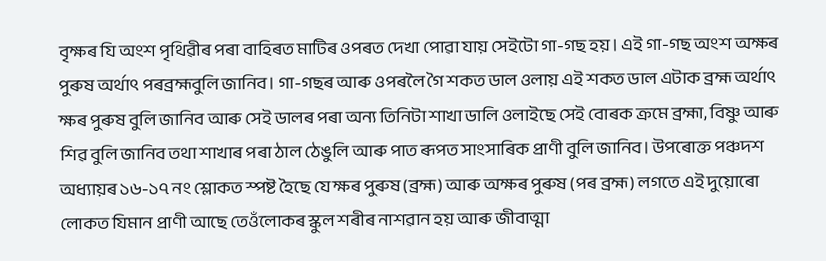বৃক্ষৰ যি অংশ পৃথিৱীৰ পৰা বাহিৰত মাটিৰ ওপৰত দেখা পোৱা যায় সেইটো গা-গছ হয়। এই গা-গছ অংশ অক্ষৰ পুৰুষ অর্থাৎ পৰব্ৰহ্মবুলি জানিব। গা-গছৰ আৰু ওপৰলৈ গৈ শকত ডাল ওলায় এই শকত ডাল এটাক ব্রহ্ম অর্থাৎ ক্ষৰ পুৰুষ বুলি জানিব আৰু সেই ডালৰ পৰা অন্য তিনিটা শাখা ডালি ওলাইছে সেই বোৰক ক্রমে ব্রহ্মা, বিষ্ণু আৰু শিৱ বুলি জানিব তথা শাখাৰ পৰা ঠাল ঠেঙুলি আৰু পাত ৰূপত সাংসাৰিক প্রাণী বুলি জানিব। উপৰোক্ত পঞ্চদশ অধ্যায়ৰ ১৬-১৭ নং শ্লোকত স্পষ্ট হৈছে যে ক্ষৰ পুৰুষ (ব্রহ্ম) আৰু অক্ষৰ পুৰুষ (পৰ ব্ৰহ্ম) লগতে এই দুয়োৰো লোকত যিমান প্রাণী আছে তেওঁলোকৰ স্কুল শৰীৰ নাশৱান হয় আৰু জীবাত্মা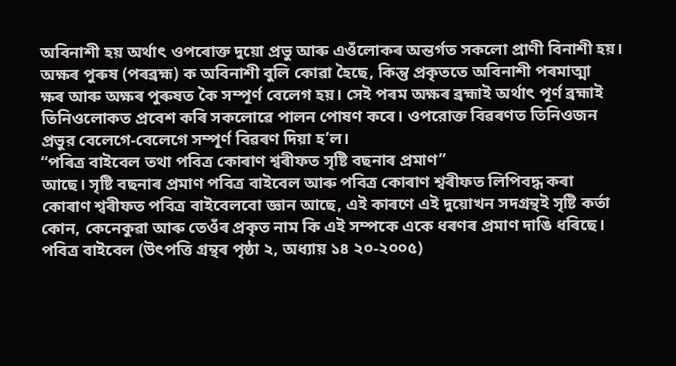অবিনাশী হয় অর্থাৎ ওপৰোক্ত দুয়ো প্রভু আৰু এওঁলোকৰ অন্তৰ্গত সকলো প্রাণী বিনাশী হয়। অক্ষৰ পুৰুষ (পৰব্ৰহ্ম) ক অবিনাশী বুলি কোৱা হৈছে, কিন্তু প্রকৃততে অবিনাশী পৰমাত্মা
ক্ষৰ আৰু অক্ষৰ পুৰুষত কৈ সম্পূর্ণ বেলেগ হয়। সেই পৰম অক্ষৰ ব্রহ্মাই অর্থাৎ পূর্ণ ব্রহ্মাই তিনিওলোকত প্রবেশ কৰি সকলোৱে পালন পোষণ কৰে। ওপরোক্ত বিৱৰণত তিনিওজন প্রভুর বেলেগে-বেলেগে সম্পূর্ণ বিৱৰণ দিয়া হ’ল।
“পৰিত্ৰ বাইবেল তথা পবিত্র কোৰাণ শ্বৰীফত সৃষ্টি বছনাৰ প্রমাণ”
আছে। সৃষ্টি বছনাৰ প্ৰমাণ পবিত্র বাইবেল আৰু পবিত্র কোৰাণ শ্বৰীফত লিপিবদ্ধ কৰা
কোৰাণ শ্বৰীফত পবিত্র বাইবেলবো জ্ঞান আছে, এই কাৰণে এই দুয়োখন সদগ্রন্থই সৃষ্টি কর্তা কোন, কেনেকুৱা আৰু তেওঁৰ প্ৰকৃত নাম কি এই সম্পকে একে ধৰণৰ প্ৰমাণ দাঙি ধৰিছে।
পবিত্র বাইবেল (উৎপত্তি গ্রন্থৰ পৃষ্ঠা ২, অধ্যায় ১৪ ২০-২০০৫)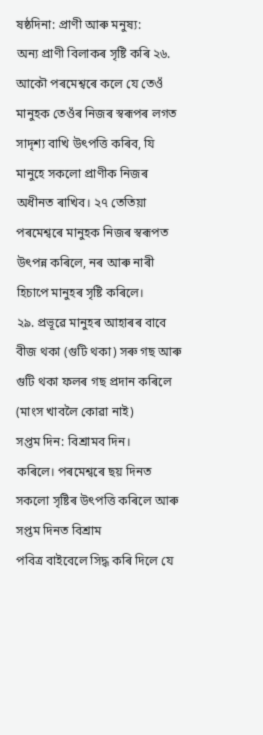ষষ্ঠদিনা: প্রাণী আৰু মনুষ্য:
অন্য প্রাণী বিলাকৰ সৃষ্টি কৰি ২৬. আকৌ পৰমেশ্বৰে কলে যে তেওঁ মানুহক তেওঁৰ নিজৰ স্বৰূপৰ লগত সাদৃশ্য বাখি উৎপত্তি কৰিব, যি মানুহে সকলো প্রাণীক নিজৰ অধীনত ৰাখিব। ২৭ তেতিয়া পৰমেশ্বৰে মানুহক নিজৰ স্বৰূপত উৎপন্ন কৰিলে, নৰ আৰু নাৰী হিচাপে মানুহৰ সৃষ্টি কৰিলে।
২৯. প্রভূৱে মানুহৰ আহাৰৰ বাবে বীজ থকা (গুটি থকা) সৰু গছ আৰু গুটি থকা ফলৰ গছ প্রদান কৰিলে (মাংস খাবলৈ কোৱা নাই)
সপ্তম দিন: বিশ্রামব দিন।
কৰিলে। পৰমেশ্বৰে ছয় দিনত সকলো সৃষ্টিৰ উৎপত্তি কৰিলে আৰু সপ্তম দিনত বিশ্রাম
পবিত্র বাইবেলে সিদ্ধ কৰি দিলে যে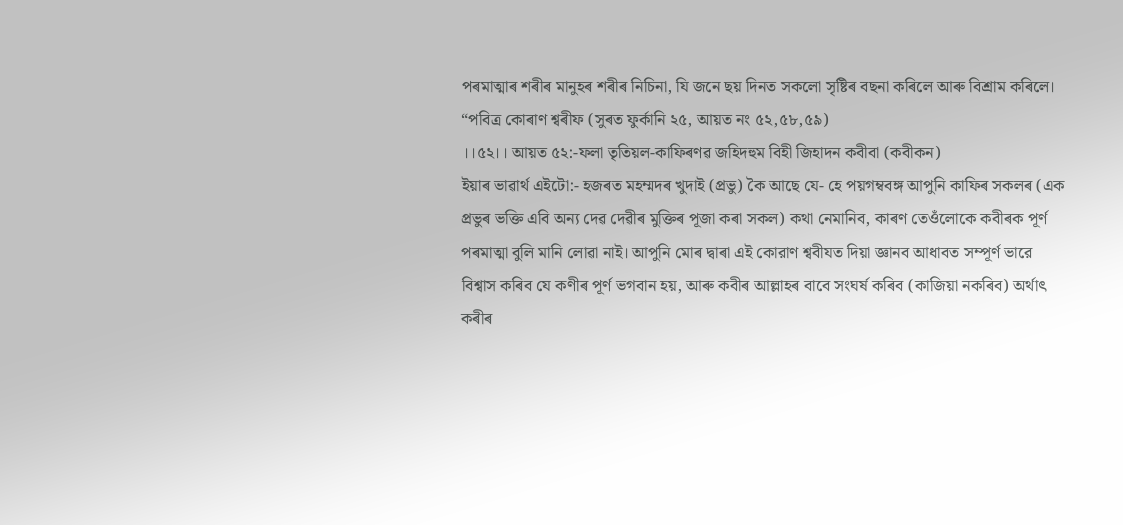পৰমাত্মাৰ শৰীৰ মানুহৰ শৰীৰ নিচিনা, যি জনে ছয় দিনত সকলো সৃষ্টিৰ বছনা কৰিলে আৰু বিশ্রাম কৰিলে।
“পবিত্র কোৰাণ শ্বৰীফ (সুৰত ফুৰ্কানি ২৫, আয়ত নং ৫২,৫৮,৫৯)
।।৫২।। আয়ত ৫২:-ফলা তৃতিয়ল-কাফিৰণৱ জহিদহুম বিহী জিহাদন কবীবা (কবীকন)
ইয়াৰ ভাৱাৰ্থ এইটো:- হজৰত মহম্মদৰ খুদাই (প্রভু) কৈ আছে যে- হে পয়গম্ববঙ্গ আপুনি কাফিৰ সকলৰ (এক প্ৰভুৰ ভক্তি এবি অন্য দেৱ দেৱীৰ মুক্তিৰ পূজা কৰা সকল) কথা নেমানিব, কাৰণ তেওঁলোকে কবীৰক পূৰ্ণ পৰমাত্মা বুলি মানি লোৱা নাই। আপুনি মোৰ দ্বাৰা এই কোরাণ শ্ববীযত দিয়া জ্ঞানব আধাবত সম্পূর্ণ ভারে বিশ্বাস কৰিব যে কণীৰ পূর্ণ ভগবান হয়, আৰু কবীৰ আল্লাহৰ বাবে সংঘর্ষ কৰিব (কাজিয়া নকৰিব) অর্থাৎ কৰীৰ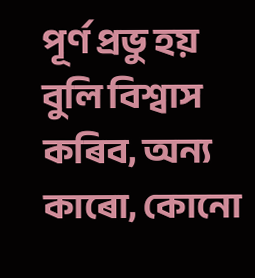পূর্ণ প্রভু হয় বুলি বিশ্বাস কৰিব, অন্য কাৰো, কোনো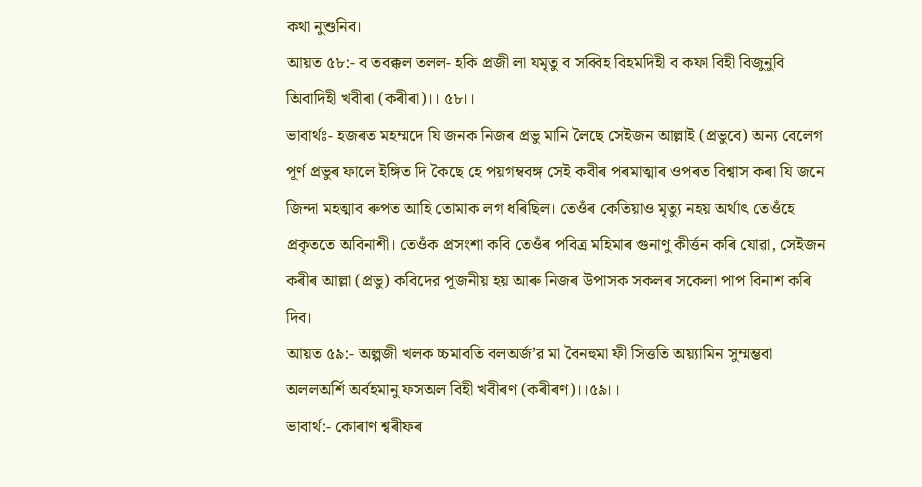কথা নুশুনিব।
আয়ত ৫৮:- ব তবক্কল তলল- হকি প্রজী লা যমৃতু ব সব্বিহ বিহমদিহী ব কফা বিহী বিজুনুবি অিবাদিহী খবীৰা (কৰীৰা)।। ৫৮।।
ভাবার্থঃ- হজৰত মহম্মদে যি জনক নিজৰ প্ৰভু মানি লৈছে সেইজন আল্লাই (প্রভুবে) অন্য বেলেগ পূর্ণ প্ৰভুৰ ফালে ইঙ্গিত দি কৈছে হে পয়গম্ববঙ্গ সেই কবীৰ পৰমাত্মাৰ ওপৰত বিশ্বাস কৰা যি জনে জিন্দা মহত্মাব ৰুপত আহি তোমাক লগ ধৰিছিল। তেওঁৰ কেতিয়াও মৃত্যু নহয় অর্থাৎ তেওঁহে প্রকৃততে অবিনাশী। তেওঁক প্রসংশা কবি তেওঁৰ পবিত্র মহিমাৰ গুনাণু কীৰ্ত্তন কৰি যোৱা, সেইজন কৰীৰ আল্লা (প্রভু) কবিদের পূজনীয় হয় আৰু নিজৰ উপাসক সকলৰ সকেলা পাপ বিনাশ কৰি দিব।
আয়ত ৫৯:- অল্পজী খলক চ্চমাবতি বলঅর্জ’র মা বৈনহুমা ফী সিত্ততি অয়্যামিন সুম্মম্ভবা অললঅর্শি অর্বহমানু ফসঅল বিহী খবীৰণ (কৰীৰণ)।।৫৯।।
ভাবার্থ:- কোৰাণ শ্বৰীফৰ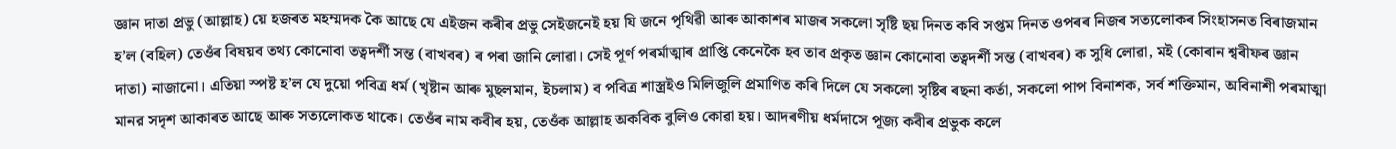জ্ঞান দাতা প্রভু (আল্লাহ) য়ে হজৰত মহম্মদক কৈ আছে যে এইজন কৰীৰ প্রভু সেইজনেই হয় যি জনে পৃথিৱী আৰু আকাশৰ মাজৰ সকলো সৃষ্টি ছয় দিনত কবি সপ্তম দিনত ওপৰৰ নিজৰ সত্যলোকৰ সিংহাসনত বিৰাজমান হ’ল (বহিল) তেওঁৰ বিষয়ব তথ্য কোনোবা তত্বদর্শী সন্ত (বাখবৰ) ৰ পৰা জানি লোৱা। সেই পূৰ্ণ পৰৰ্মাত্মাৰ প্ৰাপ্তি কেনেকৈ হব তাব প্রকৃত জ্ঞান কোনোবা তত্বদর্শী সন্ত (বাখবৰ) ক সুধি লোৱা, মই (কোৰান শ্বৰীফৰ জ্ঞান দাতা) নাজানো। এতিয়া স্পষ্ট হ’ল যে দুয়ো পবিত্র ধর্ম (খৃষ্টান আৰু মুছলমান, ইচলাম) ব পবিত্র শাস্ত্রইও মিলিজুলি প্রমাণিত কৰি দিলে যে সকলো সৃষ্টিৰ ৰছনা কর্তা, সকলো পাপ বিনাশক, সর্ব শক্তিমান, অবিনাশী পৰমাত্মা মানর সদৃশ আকাৰত আছে আৰু সত্যলোকত থাকে। তেওঁৰ নাম কবীৰ হয়, তেওঁক আল্লাহ অকবিক বুলিও কোৱা হয়। আদৰণীয় ধর্মদাসে পূজ্য কবীৰ প্ৰভুক কলে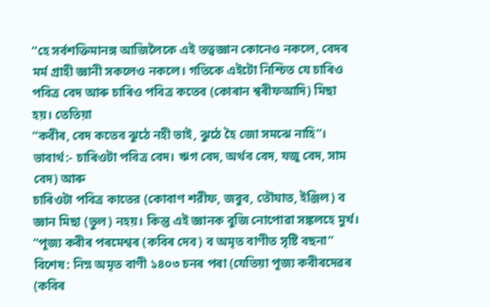“হে সর্বশক্তিমানঙ্গ আজিলৈকে এই তত্বজ্ঞান কোনেও নকলে, বেদৰ মৰ্ম গ্ৰাহী জ্ঞানী সকলেও নকলে। গতিকে এইটো নিশ্চিত যে চাৰিও পবিত্র বেদ আৰু চাৰিও পবিত্র কতেব (কোৰান শ্বৰীফআদি) মিছা হয়। তেতিয়া
“কবীৰ, বেদ কতেব ঝুঠে নহী ভাই, ঝুঠে হৈ জো সমঝে নাহি”।
ভাবার্থ:- চাৰিওটা পবিত্র বেদ। ঋগ বেদ, অর্থব বেদ, যজু বেদ, সাম বেদ) আৰু
চাৰিওটা পবিত্র কাতের (কোবাণ শরীফ, জবুব, তৌঘাত, ইঞ্জিল) ব জ্ঞান মিছা (ভুল) নহয়। কিন্তু এই জ্ঞানক বুজি নোপোৱা সঙ্কলহে মুর্খ।
“পূজ্য কৰীৰ পৰমেশ্বৰ (কবিৰ দেব) ব অমৃত বাণীত সৃষ্টি বছনা”
বিশেষ: নিম্ন অমৃত বাণী ১৪০৩ চনৰ পৰা (যেতিয়া পূজ্য কবীৰদেৱৰ (কবিৰ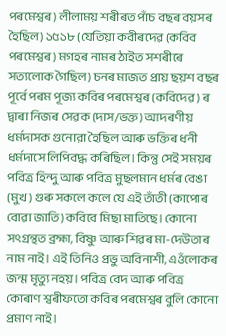পৰমেশ্বৰ) লীলাময় শৰীৰত পাঁচ বছৰ বয়সৰ হৈছিল) ১৫১৮ (যেতিয়া কবীৰদেৱ (কবিব পৰমেশ্বৰ) মগহৰ নামৰ ঠাইত সশৰীৰে সত্যলোক গৈছিল) চনৰ মাজত প্রায় ছয়শ বছৰ পূর্বে পৰম পূজ্য কবিৰ পৰমেশ্বৰ (কবিদেৱ ) ৰ দ্বাৰা নিজৰ সেৱক (দাস/ভক্ত) আদৰণীয় ধর্মদাসক গুনোরা হৈছিল আৰু ভক্তিৰ ধনী ধর্মদাসে লিপিবদ্ধ কৰিছিল। কিন্তু সেই সময়ৰ পবিত্র হিন্দু আৰু পবিত্র মুছলমান ধৰ্মৰ বেঙা (মুখ) গুৰু সকলে কলে যে এই তাঁতী (কাপোৰ বোৱা জাতি) কবিবে মিছা মাতিছে। কোনো সৎগ্রন্থত ব্রহ্মা, বিষ্ণু আৰু শিৱৰ মা-দেউতাৰ নাম নাই। এই তিনিও প্রভু অবিনাশী, এওঁলোকৰ জন্ম মৃত্যু নহয়। পবিত্র বেদ আৰু পবিত্র কোৰাণ শ্বৰীফতো কবিৰ পৰমেশ্বৰ বুলি কোনো প্রমাণ নাই।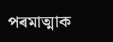পৰমাত্মাক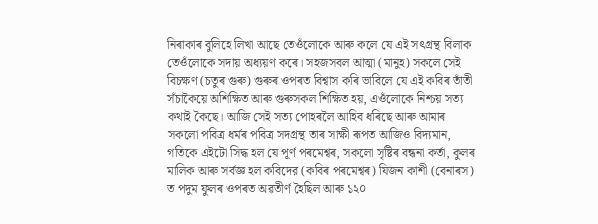নিৰাকাৰ বুলিহে লিখা আছে তেওঁলোকে আৰু কলে যে এই সৎগ্রন্থ বিলাক তেওঁলোকে সদায় অধ্যয়ণ কৰে। সহজসবল আত্মা (মানুহ) সকলে সেই বিচক্ষণ (চতুৰ গুৰু) গুৰুৰ ওপৰত বিশ্বাস কৰি ভাবিলে যে এই কবিৰ তাঁতী সঁচাকৈয়ে অশিক্ষিত আৰু গুৰুসকল শিক্ষিত হয়, এওঁলোকে নিশ্চয় সত্য কথাই কৈছে। আজি সেই সত্য পোহৰলৈ আহিব ধৰিছে আৰু আমাৰ সকলো পবিত্ৰ ধৰ্মৰ পবিত্ৰ সদগ্রন্থ তাৰ সাক্ষী ৰূপত আজিও বিদ্যমান, গতিকে এইটো সিদ্ধ হল যে পূৰ্ণ পৰমেশ্বৰ, সকলো সৃষ্টিৰ বন্ধনা কৰ্তা, কুলৰ মালিক আৰু সৰ্বজ্ঞ হল কবিদের (কবিৰ পৰমেশ্বৰ) যিজন কাশী (বেনাৰস) ত পদুম ফুলৰ ওপৰত অৱতীৰ্ণ হৈছিল আৰু ১২০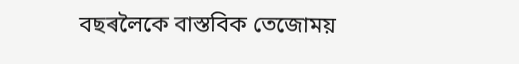বছৰলৈকে বাস্তবিক তেজোময়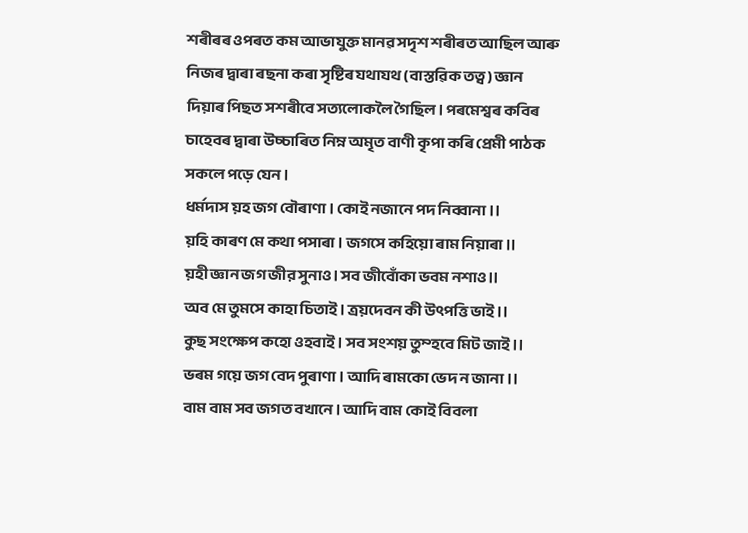শৰীৰৰ ওপৰত কম আভাযুক্ত মানৱ সদৃশ শৰীৰত আছিল আৰু নিজৰ দ্বাৰা ৰছনা কৰা সৃষ্টিৰ যথাযথ (বাস্তৱিক তত্ব) জ্ঞান দিয়াৰ পিছত সশৰীবে সত্যলোকলৈ গৈছিল। পৰমেশ্বৰ কবিৰ চাহেবৰ দ্বাৰা উচ্চাৰিত নিম্ন অমৃত বাণী কৃপা কৰি প্রেমী পাঠক সকলে পড়ে যেন।
ধর্মদাস য়হ জগ বৌৰাণা। কোই নজানে পদ নিব্বানা।।
য়হি কাৰণ মে কথা পসাৰা। জগসে কহিয়ো ৰাম নিয়াৰা।।
য়হী জ্ঞান জগ জীর সুনাও। সব জীবোঁকা ভবম নশাও।।
অব মে তুমসে কাহা চিতাই। ত্রয়দেবন কী উৎপত্তি ভাই।।
কুছ সংক্ষেপ কহো ওহবাই। সব সংশয় তুম্হবে মিট জাই।।
ভৰম গয়ে জগ বেদ পুৰাণা। আদি ৰামকো ভেদ ন জানা।।
বাম বাম সব জগত বখানে। আদি বাম কোই বিবলা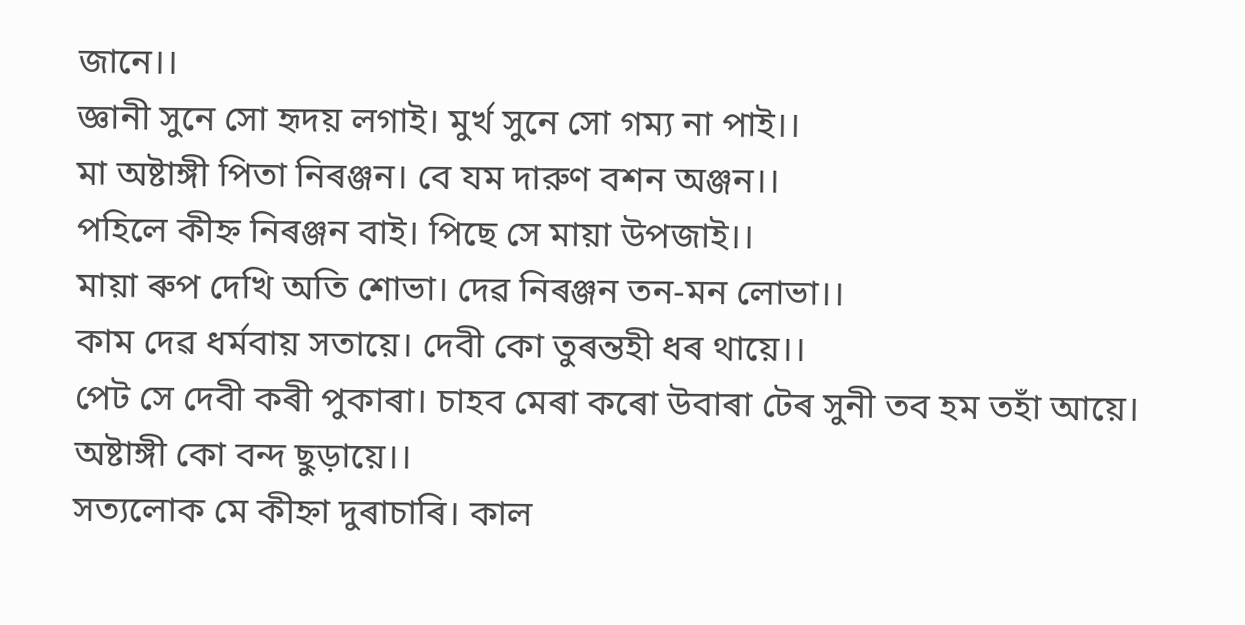জানে।।
জ্ঞানী সুনে সো হৃদয় লগাই। মুর্খ সুনে সো গম্য না পাই।।
মা অষ্টাঙ্গী পিতা নিৰঞ্জন। বে যম দারুণ বশন অঞ্জন।।
পহিলে কীহ্ন নিৰঞ্জন বাই। পিছে সে মায়া উপজাই।।
মায়া ৰুপ দেখি অতি শোভা। দেৱ নিৰঞ্জন তন-মন লোভা।।
কাম দেৱ ধর্মবায় সতায়ে। দেবী কো তুৰন্তহী ধৰ থায়ে।।
পেট সে দেবী কৰী পুকাৰা। চাহব মেৰা কৰো উবাৰা টেৰ সুনী তব হম তহাঁ আয়ে। অষ্টাঙ্গী কো বন্দ ছুড়ায়ে।।
সত্যলোক মে কীহ্না দুৰাচাৰি। কাল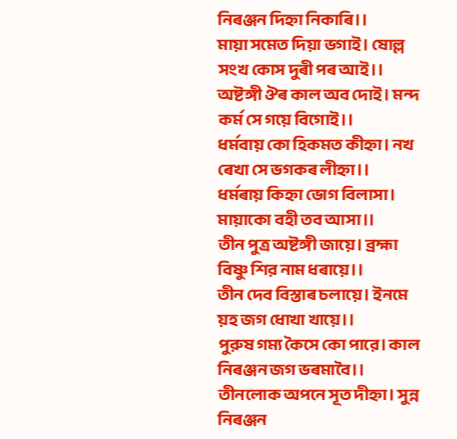নিৰঞ্জন দিহ্না নিকাৰি।।
মায়া সমেত দিয়া ভগাই। ষোল্ল সংখ কোস দুৰী পৰ আই।।
অষ্টঙ্গী ঔৰ কাল অব দোই। মন্দ কর্ম সে গয়ে বিগোই।।
ধর্মবায় কো হিকমত কীহ্না। নখ ৰেখা সে ভগকৰ লীহ্না।।
ধর্মৰায় কিহ্না ভোগ বিলাসা। মায়াকো বহী তব আসা।।
তীন পুত্র অষ্টঙ্গী জায়ে। ব্রহ্মা বিষ্ণু শির নাম ধৰায়ে।।
তীন দেব বিস্তাৰ চলায়ে। ইনমে য়হ জগ ধোখা খায়ে।।
পুরুষ গম্য কৈসে কো পারে। কাল নিৰঞ্জন জগ ভৰমাবৈ।।
তীনলোক অপনে সূত দীহ্না। সুন্ন নিৰঞ্জন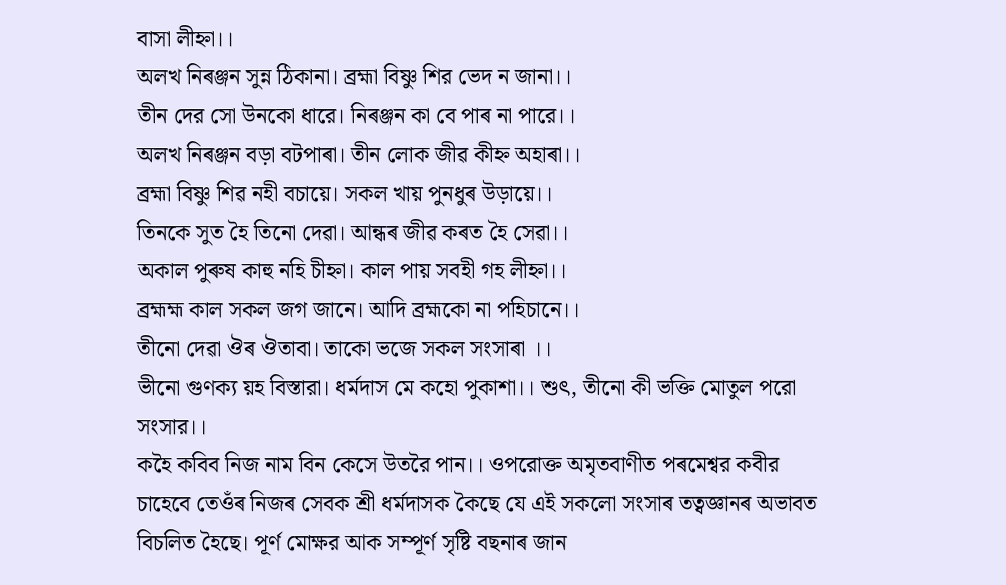বাসা লীহ্না।।
অলখ নিৰঞ্জন সুন্ন ঠিকানা। ব্রহ্মা বিষ্ণু শির ভেদ ন জানা।।
তীন দের সো উনকো ধারে। নিৰঞ্জন কা বে পাৰ না পারে।।
অলখ নিৰঞ্জন বড়া বটপাৰা। তীন লোক জীৱ কীহ্ন অহাৰা।।
ব্রহ্মা বিষ্ণু শিৱ নহী বচায়ে। সকল খায় পুনধুৰ উড়ায়ে।।
তিনকে সুত হৈ তিনো দেৱা। আন্ধৰ জীৱ কৰত হৈ সেৱা।।
অকাল পুৰুষ কাহু নহি চীহ্না। কাল পায় সবহী গহ লীহ্না।।
ব্রহ্মহ্ম কাল সকল জগ জানে। আদি ব্রহ্মকো না পহিচানে।।
তীনো দেৱা ঔৰ ঔতাবা। তাকো ভজে সকল সংসাৰা ।।
ভীনো গুণক্য য়হ বিস্তারা। ধর্মদাস মে কহো পুকাশা।। শুৎ, তীনো কী ভক্তি মোতুল পরো সংসার।।
কহৈ কবিব নিজ নাম বিন কেসে উতরৈ পান।। ওপরোক্ত অমৃতবাণীত পৰমেশ্বর কবীর চাহেবে তেওঁৰ নিজৰ সেবক শ্রী ধর্মদাসক কৈছে যে এই সকলো সংসাৰ তত্বজ্ঞানৰ অভাবত বিচলিত হৈছে। পূর্ণ মোক্ষর আক সম্পূর্ণ সৃষ্টি বছনাৰ জান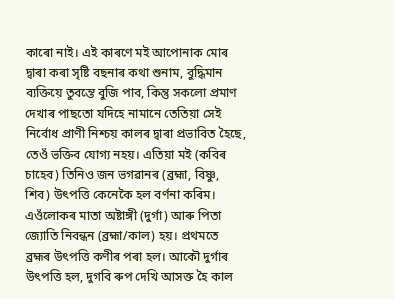কাৰো নাই। এই কাৰণে মই আপোনাক মোৰ দ্বাৰা কৰা সৃষ্টি বছনাৰ কথা শুনাম, বুদ্ধিমান ব্যক্তিয়ে তুবন্তে বুজি পাব, কিন্তু সকলো প্রমাণ দেখাৰ পাছতো যদিহে নামানে তেতিয়া সেই নির্বোধ প্রাণী নিশ্চয় কালৰ দ্বাৰা প্রভাবিত হৈছে, তেওঁ ভক্তিব যোগ্য নহয়। এতিয়া মই (কবিৰ চাহেব) তিনিও জন ভগৱানৰ (ব্রহ্মা, বিষ্ণু, শিব) উৎপত্তি কেনেকৈ হল বর্ণনা কৰিম। এওঁলোকৰ মাতা অষ্টাঙ্গী (দুর্গা) আৰু পিতা জ্যোতি নিবন্ধন (ব্রহ্মা/কাল) হয়। প্রথমতে ব্রহ্মৰ উৎপত্তি কণীৰ পৰা হল। আকৌ দুর্গাৰ উৎপত্তি হল, দুগবি ৰুপ দেখি আসক্ত হৈ কাল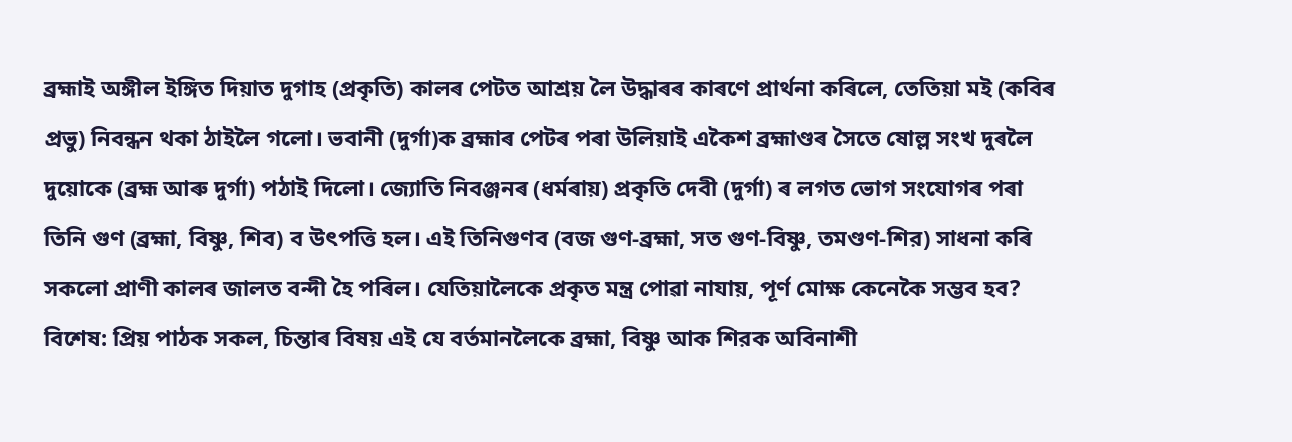ব্রহ্মাই অঙ্গীল ইঙ্গিত দিয়াত দুগাহ (প্রকৃতি) কালৰ পেটত আশ্রয় লৈ উদ্ধাৰৰ কাৰণে প্রার্থনা কৰিলে, তেতিয়া মই (কবিৰ প্রভু) নিবন্ধন থকা ঠাইলৈ গলো। ভবানী (দুর্গা)ক ব্রহ্মাৰ পেটৰ পৰা উলিয়াই একৈশ ব্রহ্মাণ্ডৰ সৈতে ষোল্ল সংখ দুৰলৈ দুয়োকে (ব্রহ্ম আৰু দুর্গা) পঠাই দিলো। জ্যোতি নিবঞ্জনৰ (ধৰ্মৰায়) প্রকৃতি দেবী (দুর্গা) ৰ লগত ভোগ সংযোগৰ পৰা তিনি গুণ (ব্রহ্মা, বিষ্ণু, শিব) ব উৎপত্তি হল। এই তিনিগুণব (বজ গুণ-ব্রহ্মা, সত গুণ-বিষ্ণু, তমণ্ডণ-শির) সাধনা কৰি সকলো প্রাণী কালৰ জালত বন্দী হৈ পৰিল। যেতিয়ালৈকে প্রকৃত মন্ত্র পোৱা নাযায়, পূর্ণ মোক্ষ কেনেকৈ সম্ভব হব? বিশেষ: প্রিয় পাঠক সকল, চিন্তাৰ বিষয় এই যে বর্তমানলৈকে ব্রহ্মা, বিষ্ণু আক শিরক অবিনাশী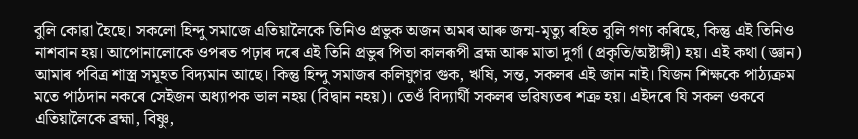বুলি কোৱা হৈছে। সকলো হিন্দু সমাজে এতিয়ালৈকে তিনিও প্রভুক অজন অমৰ আৰু জন্ম-মৃত্যু ৰহিত বুলি গণ্য কৰিছে, কিন্তু এই তিনিও নাশবান হয়। আপোনালোকে ওপৰত পঢ়াৰ দৰে এই তিনি প্ৰভুৰ পিতা কালৰূপী ব্ৰহ্ম আৰু মাতা দুর্গা (প্রকৃতি/অষ্টাঙ্গী) হয়। এই কথা (জ্ঞান) আমাৰ পবিত্র শাস্ত্র সমূহত বিদ্যমান আছে। কিন্তু হিন্দু সমাজৰ কলিযুগর গুক, ঋষি, সন্ত, সকলৰ এই জান নাই। যিজন শিক্ষকে পাঠ্যক্রম মতে পাঠদান নকৰে সেইজন অধ্যাপক ভাল নহয় (বিদ্বান নহয়)। তেওঁ বিদ্যার্থী সকলৰ ভৱিষ্যতৰ শত্রু হয়। এইদৰে যি সকল ওকবে এতিয়ালৈকে ব্রহ্মা, বিষ্ণু,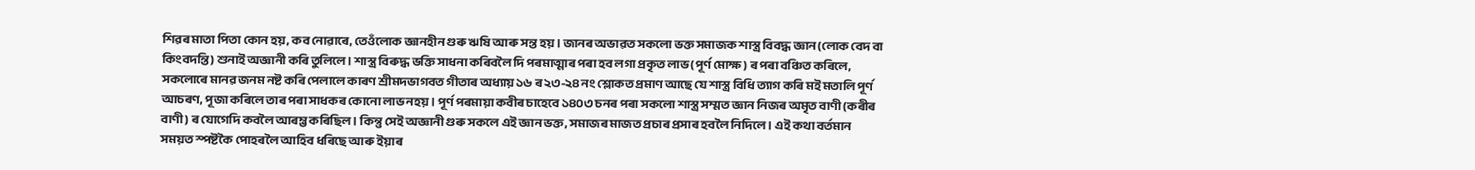শিৱৰ মাতা পিতা কোন হয়, কব নোৱাৰে, তেওঁলোক জ্ঞানহীন গুৰু ঋষি আৰু সন্ত হয়। জানৰ অভাৱত সকলো ভক্ত সমাজক শাস্ত্র বিবদ্ধ জ্ঞান (লোক বেদ বা কিংবদন্তি) শুনাই অজ্ঞানী কৰি তুলিলে। শাস্ত্র বিৰুদ্ধ ভক্তি সাধনা কৰিবলৈ দি পৰমাত্মাৰ পৰা হব লগা প্রকৃত লাভ (পূর্ণ মোক্ষ) ৰ পৰা বঞ্চিত কৰিলে, সকলোৰে মানৱ জনম নষ্ট কৰি পেলালে কাৰণ শ্রীমদভাগবত গীতাৰ অধ্যায় ১৬ ৰ ২৩-২৪ নং শ্লোকত প্রমাণ আছে যে শাস্ত্র বিধি ত্যাগ কৰি মই মতালি পূর্ণ আচৰণ, পূজা কৰিলে তাৰ পৰা সাধকৰ কোনো লাভ নহয়। পূর্ণ পৰমায়া কবীৰ চাহেবে ১৪০৩ চনৰ পৰা সকলো শাস্ত্র সম্মত জ্ঞান নিজৰ অমৃত বাণী (কৰীৰ বাণী) ৰ যোগেদি কবলৈ আৰম্ভ কৰিছিল। কিন্তু সেই অজ্ঞানী গুৰু সকলে এই জ্ঞান ভক্ত, সমাজৰ মাজত প্ৰচাৰ প্ৰসাৰ হবলৈ নিদিলে। এই কথা বর্তমান সময়ত স্পষ্টকৈ পোহৰলৈ আহিব ধৰিছে আৰু ইয়াৰ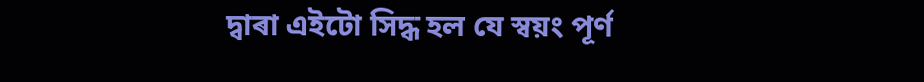দ্বাৰা এইটো সিদ্ধ হল যে স্বয়ং পূর্ণ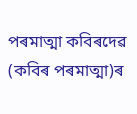পৰমাত্মা কবিৰদেৱ (কবিৰ পৰমাত্মা)ৰ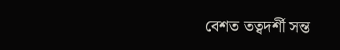বেশত তত্বদর্শী সন্ত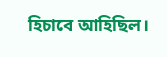হিচাবে আহিছিল।